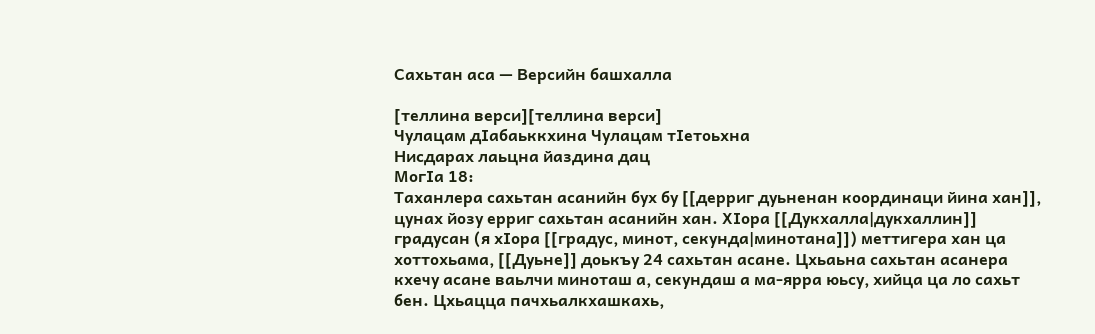Сахьтан аса — Версийн башхалла

[теллина верси][теллина верси]
Чулацам дӀабаьккхина Чулацам тӀетоьхна
Нисдарах лаьцна йаздина дац
МогӀа 18:
Таханлера сахьтан асанийн бух бу [[дерриг дуьненан координаци йина хан]], цунах йозу ерриг сахьтан асанийн хан. ХӀора [[Дукхалла|дукхаллин]] градусан (я хӀора [[градус, минот, секунда|минотана]]) меттигера хан ца хоттохьама, [[Дуьне]] доькъу 24 сахьтан асане. Цхьаьна сахьтан асанера кхечу асане ваьлчи миноташ а, секундаш а ма-ярра юьсу, хийца ца ло сахьт бен. Цхьацца пачхьалкхашкахь,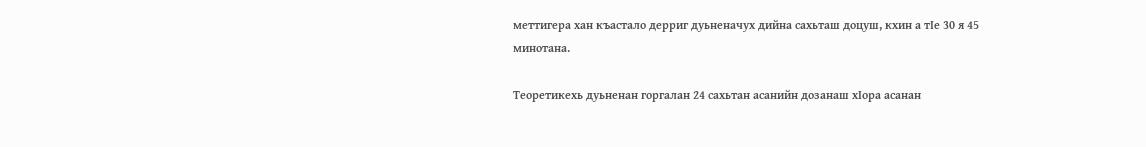меттигера хан къастало дерриг дуьненачух дийна сахьташ доцуш, кхин а тӀе 30 я 45 минотана.

Теоретикехь дуьненан горгалан 24 сахьтан асанийн дозанаш хӀора асанан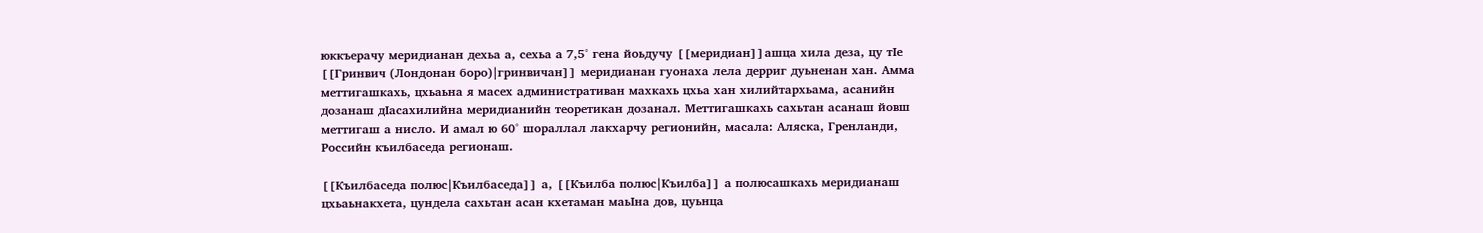юккъерачу меридианан дехьа а, сехьа а 7,5° гена йоьдучу [[меридиан]]ашца хила деза, цу тӀе [[Гринвич (Лондонан боро)|гринвичан]] меридианан гуонаха лела дерриг дуьненан хан. Амма меттигашкахь, цхьаьна я масех административан махкахь цхьа хан хилийтархьама, асанийн дозанаш дӀасахилийна меридианийн теоретикан дозанал. Меттигашкахь сахьтан асанаш йовш меттигаш а нисло. И амал ю 60° шораллал лакхарчу регионийн, масала: Аляска, Гренланди, Российн къилбаседа регионаш.

[[Къилбаседа полюс|Къилбаседа]] а, [[Къилба полюс|Къилба]] а полюсашкахь меридианаш цхьаьнакхета, цундела сахьтан асан кхетаман маьӀна дов, цуьнца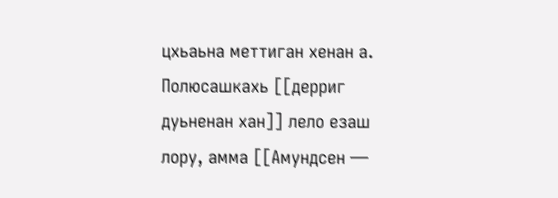цхьаьна меттиган хенан а. Полюсашкахь [[дерриг дуьненан хан]] лело езаш лору, амма [[Амундсен —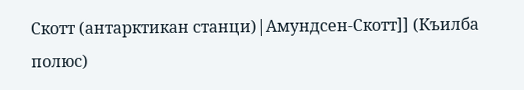Скотт (антарктикан станци)|Амундсен-Скотт]] (Къилба полюс)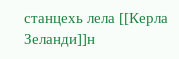станцехь лела [[Керла Зеланди]]н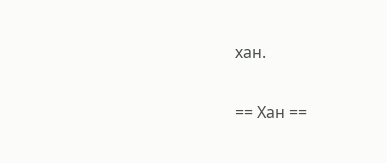хан.

== Хан ==